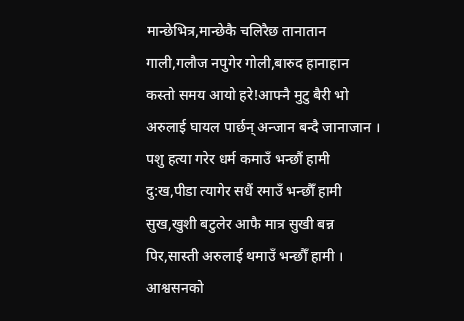मान्छेभित्र,मान्छेकै चलिरैछ तानातान
गाली,गलौज नपुगेर गोली,बारुद हानाहान
कस्तो समय आयो हरे!आफ्नै मुटु बैरी भो
अरुलाई घायल पार्छन् अन्जान बन्दै जानाजान ।
पशु हत्या गरेर धर्म कमाउँ भन्छौं हामी
दु:ख,पीडा त्यागेर सधैं रमाउँ भन्छौँ हामी
सुख,खुशी बटुलेर आफै मात्र सुखी बन्न
पिर,सास्ती अरुलाई थमाउँ भन्छौँ हामी ।
आश्वसनको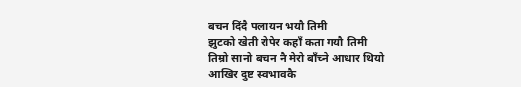बचन दिंदै पलायन भयौ तिमी
झुटको खेती रोपेर कहाँ कता गयौ तिमी
तिम्रो सानो बचन नै मेरो बाँच्ने आधार थियो
आखिर दुष्ट स्वभावकै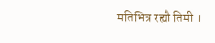मतिभित्र रह्यौ तिमी ।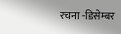रचना -डिसेम्बर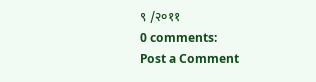९ /२०११
0 comments:
Post a Comment